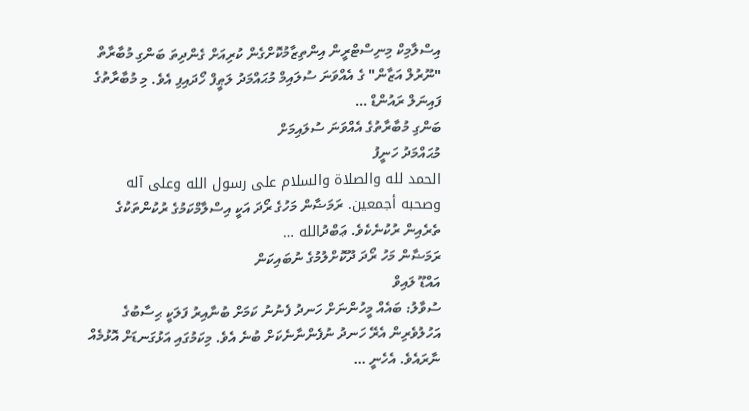އިސްލާމިކް މިނިސްޓްރީން އިންތިޒާމުކޮށްގެން ކުރިއަށް ގެންދިތަ ބަންގި މުބާރާތް "ނޫރުލް އަޒާން" ގެ އެއްވަނަ ސުލައިމް މުޙައްމަދު ލަޠީފް ހޯދައިފި އެވެ. މި މުބާރާތުގެ ފައިނަލް ރައުންޑް …
ބަންގި މުބާރާތުގެ އެއްވަނަ ސުލައިމަށް
މުޙައްމަދު ހަނީފު
الحمد لله والصلاة والسلام على رسول الله وعلى آله وصحبه أجمعين. ރަމަޟާން މަހުގެ ރޯދަ އަކީ އިސްލާމްކަމުގެ ރުކުންތަކުގެ ތެރެއިން ރުކުނެކެވެ. ޢަބްދުالله …
ރަމަޟާން މަހު ރޯދަ ދޫކޮށްލުމުގެ ނުބައިކަން
އައްޑޫ ލައިވް
ސުވާލު: ބައެއް މީހުންނަށް ހަނދު ފެނުނު ކަމަށް ބުނާއިރު ފަލަކީ ޙިސާބުގެ އަހުލުވެރިން އެރޭ ހަނދު ނުފެންނާނެކަށް ބުނެ އެވެ. މިކަމުގައި އަޅުގަނޑަށް އޮޅުމެއް ނާރައެވެ. އެހެނީ …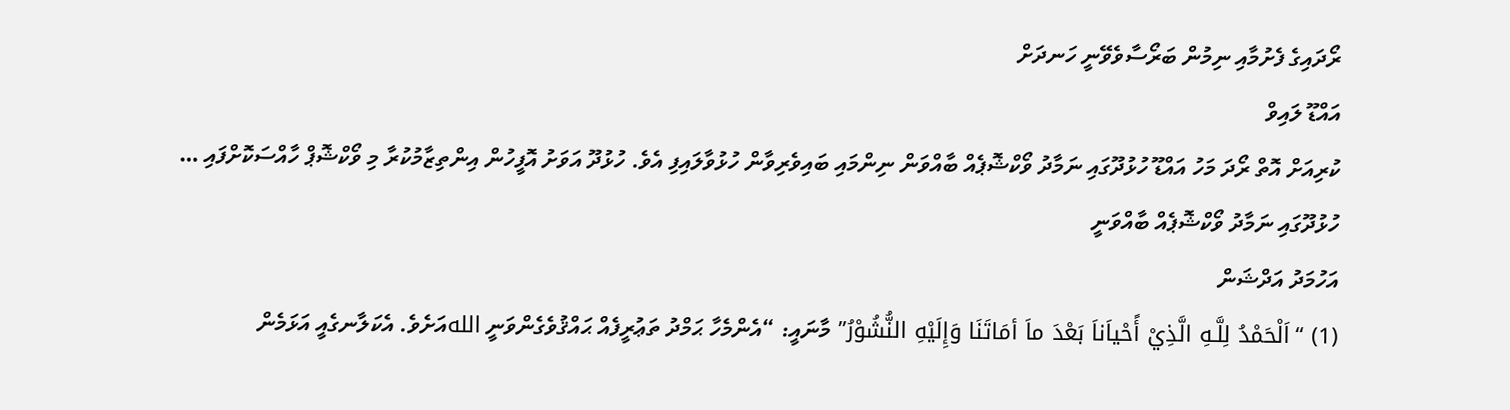ރޯދައިގެ ފެށުމާއި ނިމުން ބަރޯސާވެވޭނީ ހަނދަށް
އައްޑޫ ލައިވް
ކުރިއަށް އޮތް ރޯދަ މަހު އައްޑޫ ހުޅުދޫގައި ނަމާދު ވޯކްޝޮޕެއް ބާއްވަން ނިންމައި ބައިވެރިވާން ހުޅުވާލައިފި އެވެ. ހުޅުދޫ އަވަށު އޮފީހުން އިންތިޒާމުކުރާ މި ވޯކްޝޮޕް ހާއްސަކޮށްފައި …
ހުޅުދޫގައި ނަމާދު ވޯކްޝޮޕެއް ބާއްވަނީ
އަހުމަދު އަދްޝަން
(1) “اَلْحَمْدُ لِلَّـهِ الَّذِيْ أًحْياَناَ بَعْدَ ماَ أمَاتَنَا وَإِلَيْهِ النُّشُوْرُ” މާނައީ: “އެންމެހާ ޙަމްދު ތަޢުރީފެއް ޙައްޤުވެގެންވަނީ اللهއަށެވެ. އެކަލާނގެއީ އަޅަމެން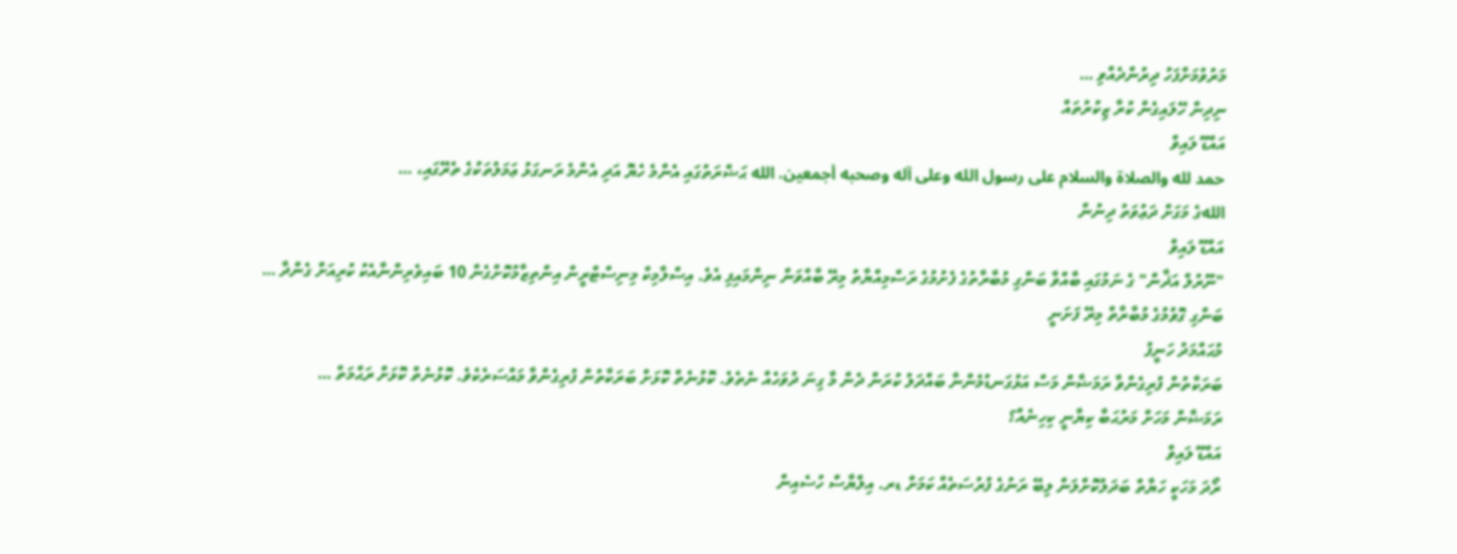މަރުވުމަށްފަހު ދިރުންދެއްވި …
ނިދިން ހޭލައިގެން ކުރާ ޒިކުރުތައް
އައްޑޫ ލައިވް
حمد لله والصلاة والسلام على رسول الله وعلى آله وصحبه أجمعين. الله ޙަޟްރަތުގައި އެންމެ ހެޔޮ އަދި އެންމެ ރަނގަޅު ޢަމަލުތަކުގެ ތެރޭގައި، …
اللهގެ މަގަށް ދަޢުވަތު ދިނުން
އައްޑޫ ލައިވް
"ނޫރުލް އަޛާން" ގެ ނަމުގައި ބާއްވާ ބަންގި މުބާރާތުގެ ފެށުމުގެ ރަސްމިއްޔާތު މިރޭ ބާއްވަން ނިންމައިފި އެވެ. އިސްލާމިކް މިނިސްޓްރީން އިންތިޒާމުކޮށްގެން 10 ބައިވެރިންނާއެކު ކުރިއަށް ގެންދާ …
ބަންގި ގޮވުމުގެ މުބާރާތް މިރޭ ފަށަނީ
މުޙައްމަދު ހަނީފު
ބަރަކާތުން ފުރިގެންވާ ރަމަޟާން މަސް އަޅުގަނޑުމެންނާ ބައްދަލު ކުރަން ދެން މާ ގިނަ ދުވަހެއް ނެތެވެ. ކޮޅުނެތް ކޮޅަށް ބަރަކާތުން ފުރިގެންވާ މައްސަރެކެވެ. ކޮޅުނެތް ކޮޅަށް ރަޙްމަތް …
ރަމަޟާން މަހަށް މަރުޙަބާ ކިޔާނީ ކިހިނެއް؟
އައްޑޫ ލައިވް
ރޯދަ މަހަކީ ހަޔާތް ބަދަލުކޮށްލަން ލިބޭ ރަނުގެ ފުރުސަތެއް ކަމަށް ޑރ. އިލްޔާސް ހުސެއިން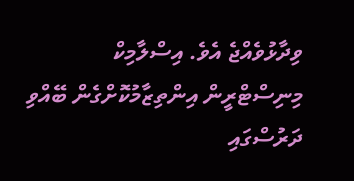ވިދާޅުވެއްޖެ އެވެ. އިސްލާމިކް މިނިސްޓްރީން އިންތިޒާމުކޮށްގެން ބޭއްވި ދަރުސްގައި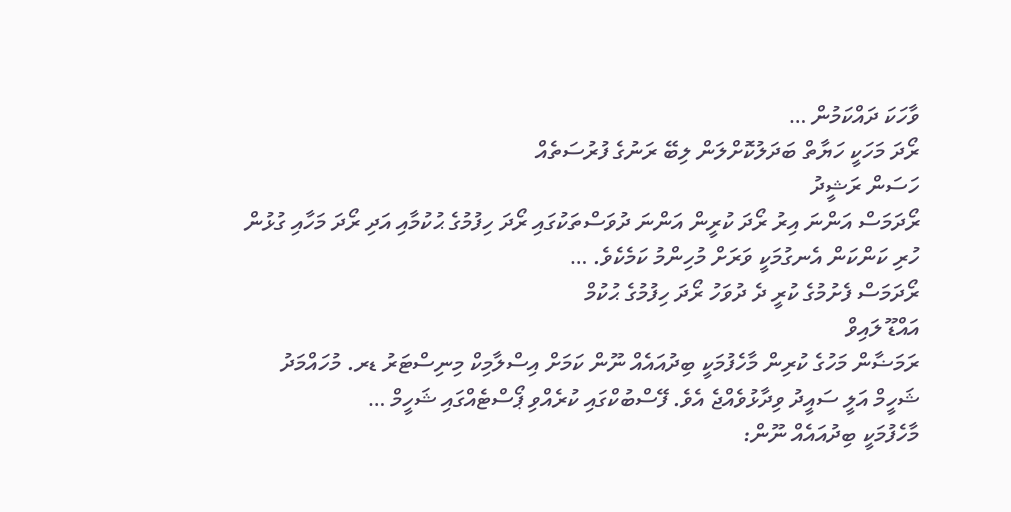ވާހަކަ ދައްކަމުން …
ރޯދަ މަހަކީ ހަޔާތް ބަދަލުކޮށްލަން ލިބޭ ރަނުގެ ފުރުސަތެއް
ހަސަން ރަޝީދު
ރޯދަމަސް އަންނަ އިރު ރޯދަ ކުރީން އަންނަ ދުވަސްތަކުގައި ރޯދަ ހިފުމުގެ ޙުކުމާއި އަދި ރޯދަ މަހާއި ގުޅުން ހުރި ކަންކަން އެނގުމަކީ ވަރަށް މުހިންމު ކަމެކެވެ. …
ރޯދަމަސް ފެށުމުގެ ކުރީ ދެ ދުވަހު ރޯދަ ހިފުމުގެ ޙުކުމް
އައްޑޫ ލައިވް
ރަމަޟާން މަހުގެ ކުރިން މާހެފުމަކީ ބިދުއައެއް ނޫން ކަމަށް އިސްލާމިކް މިނިސްޓަރު ޑރ. މުހައްމަދު ޝަހީމް އަލީ ސައީދު ވިދާޅުވެއްޖެ އެވެ. ފޭސްބުކްގައި ކުރެއްވި ޕޯސްޓެއްގައި ޝަހީމް …
މާހެފުމަކީ ބިދުއައެއް ނޫން: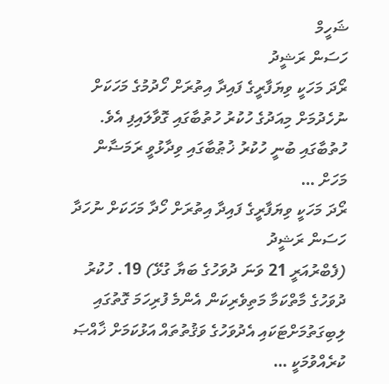ޝަހީމް
ހަސަން ރަޝީދު
ރޯދަ މަހަކީ ވިޔަފާރީގެ ފައިދާ އިތުރަށް ހޯދުމުގެ މަހަކަށް ނުހެދުމަށް މިއަދުގެ ހުކުރު ހުތުބާގައި ގޮވާލައިފި އެވެ. ހުތުބާގައި ބުނީ ހުކުރު ޚުޠުބާގައި ވިދާޅުވީ ރަމަޟާން މަހަށް …
ރޯދަ މަހަކީ ވިޔަފާރީގެ ފައިދާ އިތުރަށް ހޯދާ މަހަކަށް ނުހަދާ
ހަސަން ރަޝީދު
(ފެބްރުއަރީ 21 ވަނަ ދުވަހުގެ ބަޔާ ގުޅޭ) 19. ހުކުރު ދުވަހުގެ މާތްކަމާ މަތިވެރިކަން އެންމެ ފުރިހަމަ ގޮތުގައި ލިބިގަތުމަށްޓަކައި އެދުވަހުގެ ވަޤުތުތައް އަޅުކަމަށް ޚާއްޞަ ކުރެއްވުމަކީ …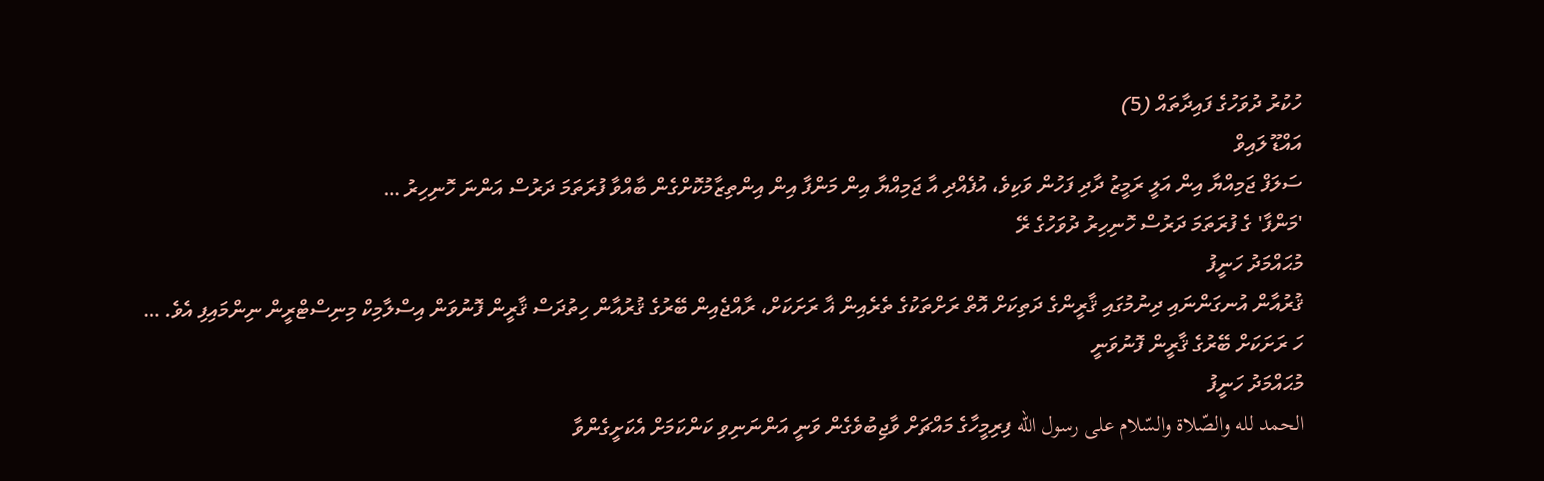ހުކުރު ދުވަހުގެ ފައިދާތައް (5)
އައްޑޫ ލައިވް
ސަލަފް ޖަމިއްޔާ އިން އަލީ ރަމީޒު ދާދި ފަހުން ވަކިވެ، އުފެއްދި އާ ޖަމިއްޔާ އިން މަންފާ އިން އިންތިޒާމުކޮށްގެން ބާއްވާ ފުރަތަމަ ދަރުސް އަންނަ ހޮނިހިރު …
'މަންފާ' ގެ ފުރަތަމަ ދަރުސް ހޮނިހިރު ދުވަހުގެ ރޭ
މުޙައްމަދު ހަނީފު
ޤުރުއާން އުނގަންނައި ދިނުމުގައި ޤާރީންގެ ދަތިކަށް އޮތް ރަށްތަކުގެ ތެރެއިން ޣާ ރަށަކަށް، ރާއްޖެއިން ބޭރުގެ ޤުރުއާން ހިތުދަސް ޤާރީން ފޮނުވަން އިސްލާމިކް މިނިސްޓްރީން ނިންމައިފި އެވެ. …
ހަ ރަށަކަށް ބޭރުގެ ޤާރީން ފޮނުވަނީ
މުޙައްމަދު ހަނީފު
الحمد لله والصّلاة والسّلام على رسول الله ފިރިމީހާގެ މައްޗަށް ވާޖިބުވެގެން ވަނީ އަންނަނިވި ކަންކަމަށް އެކަށީގެންވާ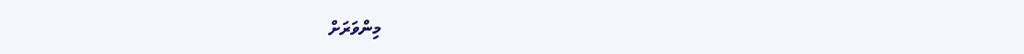މިންވަރަށް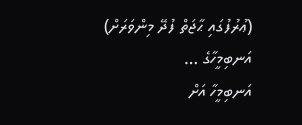(ޢުރުފުގައި ޙާޖަތް ފުދޭ މިންވަރަށް) އަނބިމީހާގެ …
އަނބިމީހާ އަށް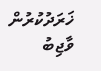ޚަރަދުކުރުން ވާޖިބު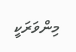މިންވަރަކީ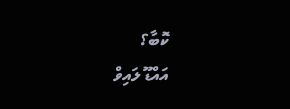ކޮބާ؟
އައްޑޫ ލައިވް